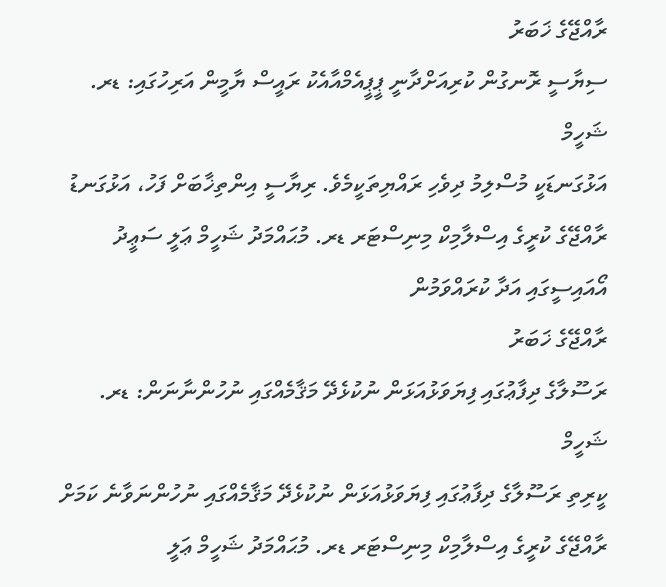ރާއްޖޭގެ ޚަބަރު
ސިޔާސީ ރޮނގުން ކުރިއަށްދާނީ ޕީޕީއެމްއާއެކު ރައީސް ޔާމީން އަރިހުގައި: ޑރ. ޝަހީމް
އަޅުގަނޑަކީ މުސްލިމު ދިވެހި ރައްޔިތަކީމެވެ. ރިޔާސީ އިންތިޚާބަށް ފަހު، އަޅުގަނޑު ރާއްޖޭގެ ކުރީގެ އިސްލާމިކް މިނިސްޓަރ ޑރ. މުޙައްމަދު ޝަހީމް ޢަލީ ސަޢީދު އޯއައިސީގައި އަދާ ކުރައްވަމުން
ރާއްޖޭގެ ޚަބަރު
ރަސޫލާގެ ދިފާޢުގައި ފިޔަވަޅުއަޅަން ނުކުޅެދޭ މަޤާމެއްގައި ނުހުންނާނަން: ޑރ. ޝަހީމް
ކީރިތި ރަސޫލާގެ ދިފާޢުގައި ފިޔަވަޅުއަޅަން ނުކުޅެދޭ މަޤާމެއްގައި ނުހުންނަވާނެ ކަމަށް ރާއްޖޭގެ ކުރީގެ އިސްލާމިކް މިނިސްޓަރ ޑރ. މުޙައްމަދު ޝަހީމް ޢަލީ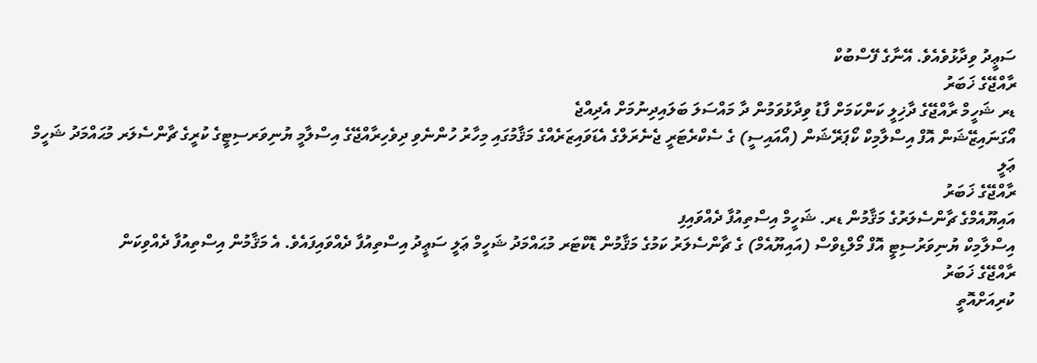ސަޢީދު ވިދާޅުވެއެވެ. އޭނާގެ ފޭސްބުކް
ރާއްޖޭގެ ޚަބަރު
ޑރ ޝަހީމް ރާއްޖޭގެ ދާޚިލީ ކަންކަމަށް ފާޑު ވިދާޅުވަމުން ދާ މައްސަލަ ބަލައިދިނުމަށް އެދިއްޖެ
އޯގަނައިޒޭޝަން އޮފް އިސްލާމިކް ކޯޕަރޭޝަން (އޯއައިސީ) ގެ ސެކްރެޓަރީ ޖެނެރަލްގެ އެޑަވައިޒަރެއްގެ މަޤާމުގައި މިހާރު ހުންނެވި ދިވެހިރާއްޖޭގެ އިސްލާމީ ޔުނިވަރސިޓީގެ ކުރީގެ ޗާންސެލަރ މުޙައްމަދު ޝަހީމް ޢަލީ
ރާއްޖޭގެ ޚަބަރު
އައިޔޫއެމްގެ ޗާންސެލަރުގެ މަޤާމުން ޑރ. ޝަހީމް އިސްތިއުފާ ދެއްވައިފި
އިސްލާމިކް ޔުނިވަރުސިޓީ އޮފް މޯލްޑިވްސް (އައިޔޫއެމް) ގެ ޗާންސެލަރު ކަމުގެ މަޤާމުން ޑޮކްޓަރ މުޙައްމަދު ޝަހީމް ޢަލީ ސަޢީދު އިސްތިއުފާ ދެއްވައިފައެވެ. އެ މަޤާމުން އިސްތިއުފާ ދެއްވިކަން
ރާއްޖޭގެ ޚަބަރު
ކުރިއަށްއޮތީ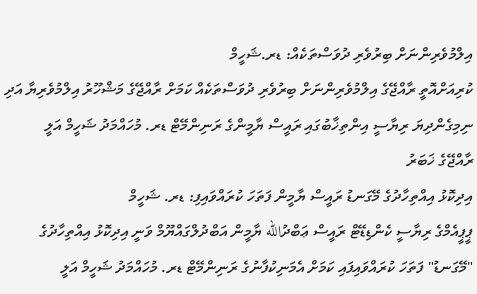އިލްމުވެރިންނަށް ބިރުވެރި ދުވަސްތަކެއް: ޑރ.ޝަހީމް
ކުރިއަށްއޮތީ ރާއްޖޭގެ އިލްމުވެރިންނަށް ބިރުވެރި ދުވަސްތަކެއް ކަމަށް ރާއްޖޭގެ މަޝްހޫރު އިލްމުވެރިޔާ އަދި ނިމިގެންދިޔަ ރިޔާސީ އިންތިޚާބުގައި ރައީސް ޔާމީންގެ ރަނިންމޭޓް ޑރ. މުހައްމަދު ޝަހީމް އަލީ
ރާއްޖޭގެ ޚަބަރު
އިދިކޮޅު އިއްތިހާދުގެ މޭގަނޑު ރައީސް ޔާމީން ފަތަހަ ކުރައްވައިފި: ޑރ. ޝަހީމް
ޕީޕީއެމްގެ ރިޔާސީ ކެންޑިޑޭޓް ރައީސް ޢަބްދުالله ޔާމީން އަބްދުލްގައްޔޫމް ވަނީ އިދިކޮޅު އިއްތިހާދުގެ "މޭގަނޑު" ފަތަހަ ކުރައްވައިފައި ކަމަށް އެމަނިކުފާނުގެ ރަނިންމޭޓް ޑރ. މުހައްމަދު ޝަހީމް އަލީ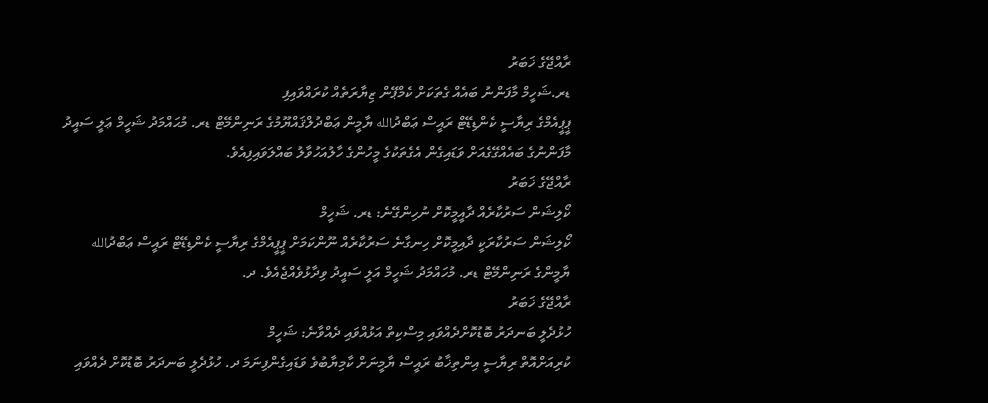ރާއްޖޭގެ ޚަބަރު
ޑރ.ޝަހީމް މާފަންނު ބައެއް ގެތަކަށް ކެމްޕޭން ޒިޔާރަތެއް ކުރައްވައިފި
ޕީޕީއެމްގެ ރިޔާސީ ކެންޑިޑޭޓް ރައީސް ޢަބްދުالله ޔާމީން ޢަބްދުލްޤައްޔޫމުގެ ރަނިންމޭޓް ޑރ. މުޙައްމަދު ޝަހީމް ޢަލީ ސައީދު މާފަންނުގެ ބައެއްގޭގެއަށް ވަޑައިގެން އެގެތަކުގެ މީހުންގެ ހާލުއަހުވާލު ބައްލަވައިފިއެވެ.
ރާއްޖޭގެ ޚަބަރު
ކޯލިޝަން ސަރުކާރެއް ދާއީމީކޮށް ނުހިންގޭނެ: ޑރ. ޝަހީމް
ކޯލިޝަން ސަރުކާރަކީ ދާއިމީކޮށް ހިނގާނެ ސަރުކާރެއް ނޫންކަމަށް ޕީޕީއެމްގެ ރިޔާސީ ކެންޑިޑޭޓް ރައީސް ޢަބްދުالله ޔާމީންގެ ރަނިންމޭޓް ޑރ. މުހައްމަދު ޝަހީމް އަލީ ސައީދު ވިދާޅުވެއްޖެއެވެ. ދ.
ރާއްޖޭގެ ޚަބަރު
ހުޅުދެލީ ބަނދަރު ބޮޑުކޮށްދެއްވައި މިސްކިތް އަޅުއްވައި ދެއްވާނެ: ޝަހީމް
ކުރިއަށްއޮތް ރިޔާސީ އިންތިޚާބު ރައީސް ޔާމީނަށް ކާމިޔާބުވެ ވަޑައިގެންފިނަމަ ދ. ހުޅުދެލީ ބަނދަރު ބޮޑުކޮށް ދެއްވައި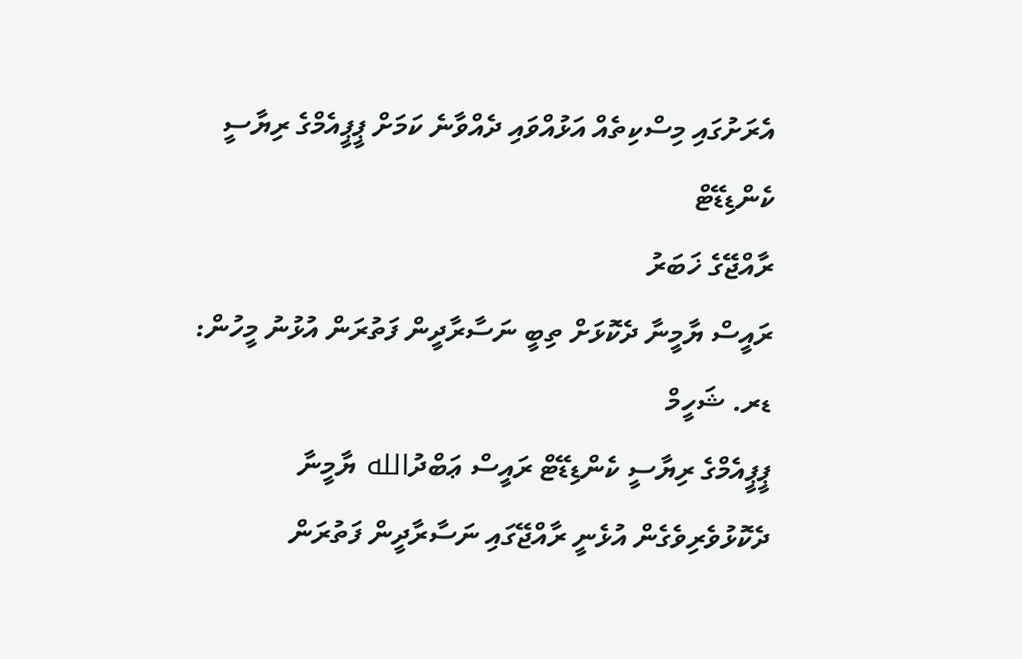އެރަށުގައި މިސްކިތެއް އަޅުއްވައި ދެއްވާނެ ކަމަށް ޕީޕީއެމްގެ ރިޔާސީ ކެންޑިޑޭޓް
ރާއްޖޭގެ ޚަބަރު
ރައީސް ޔާމީނާ ދެކޮޅަށް ތިބީ ނަސާރާދީން ފަތުރަން އުޅުނު މީހުން: ޑރ. ޝަހީމް
ޕީޕީއެމްގެ ރިޔާސީ ކެންޑިޑޭޓް ރައީސް ޢަބްދުالله ޔާމީނާ ދެކޮޅުވެރިވެގެން އުޅެނީ ރާއްޖޭގައި ނަސާރާދީން ފަތުރަން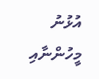އުޅުނު މީހުންނާއި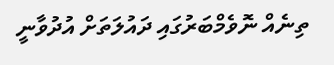ތިނެއް ނޮވެމްބަރުގައި ދައުލަތަށް އުދުވާނީ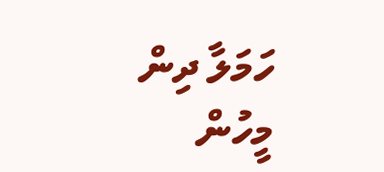ހަމަލާ ދިން މީހުން